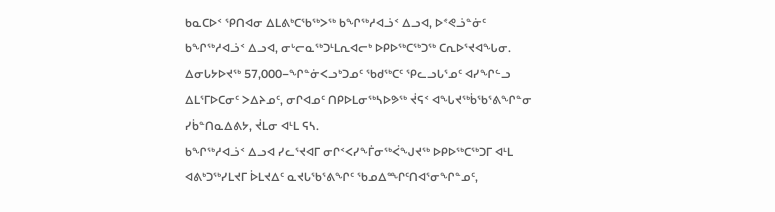ᑲᓇᑕᐅᑉ ᕿᑎᐊᓂ ᐃᒪᕕᒃᑕᖃᖅᐳᖅ ᑲᖏᖅᓱᐊᓘᑉ ᐃᓗᐊ, ᐅᕝᕙᓘᓐᓃᑦ ᑲᖏᖅᓱᐊᓘᑉ ᐃᓗᐊ, ᓂᒡᓕᓇᖅᑐᒻᒪᕆᐊᓕᒃ ᐅᑭᐅᖅᑕᖅᑐᖅ ᑕᕆᐅᕐᔪᐊᖓᓂ. ᐃᓂᒐᔭᐅᔪᖅ 57,000−ᖏᓐᓃᐸᓗᒃᑐᓄᑦ ᖃᑯᖅᑕᑦ ᕿᓚᓗᒐᕐᓄᑦ ᐊᓯᖏᓪᓗ ᐃᒪᕐᒥᐅᑕᓂᑦ ᐳᐃᔨᓄᑦ, ᓂᒋᐊᓄᑦ ᑎᑭᐅᒪᓂᖅᓴᐅᕗᖅ ᔫᕋᑉ ᐊᖓᔪᖅᑳᖃᕐᕕᖏᓐᓂ ᓯᑳᓐᑎᓇᐃᕕᔭ, ᔫᒪᓂ ᐊᒻᒪ ᕋᓴ.
ᑲᖏᖅᓱᐊᓘᑉ ᐃᓗᐊ ᓯᓚᕐᔪᐊᒥ ᓂᒋᑉᐸᓯᖕᒦᓂᖅᐹᖑᔪᖅ ᐅᑭᐅᖅᑕᖅᑐᒥ ᐊᒻᒪ ᐊᕕᒃᑐᖅᓯᒪᔪᒥ ᐆᒪᔪᐃᑦ ᓇᔪᒐᖃᕐᕕᖏᑦ ᖃᓄᐃᙱᑦᑎᐊᕐᓂᖏᓐᓄᑦ,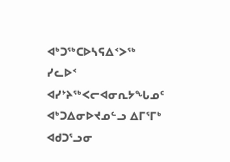ᐊᒃᑐᖅᑕᐅᓴᕋᐃᑉᐳᖅ ᓯᓚᐅᑉ ᐊᓯᔾᔨᖅᐸᓕᐊᓂᕆᔭᖓᓄᑦ ᐊᒃᑐᐃᓂᐅᔪᓄᓪᓗ ᐃᒥᕐᒥᒃ ᐊᑯᑐᕐᓗᓂ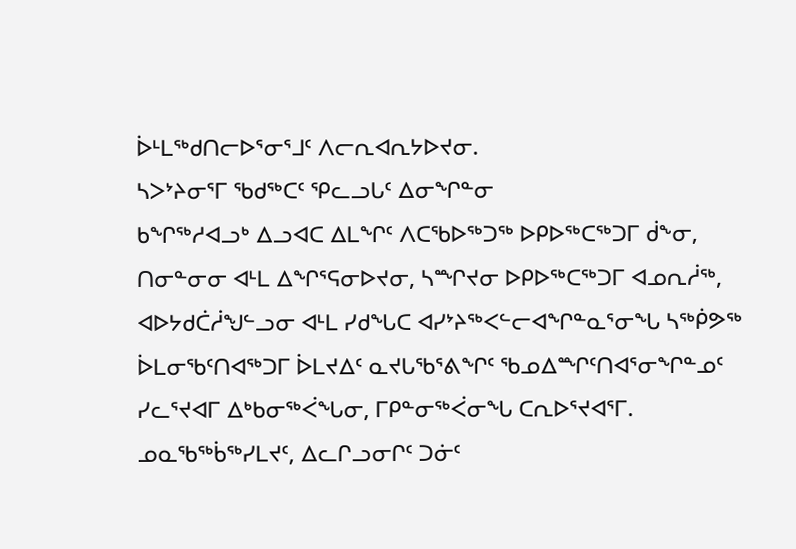ᐆᒻᒪᖅᑯᑎᓕᐅᕐᓂᕐᒧᑦ ᐱᓕᕆᐊᕆᔭᐅᔪᓂ.
ᓴᐳᔾᔨᓂᕐᒥ ᖃᑯᖅᑕᑦ ᕿᓚᓗᒐᑦ ᐃᓂᖏᓐᓂ
ᑲᖏᖅᓱᐊᓗᒃ ᐃᓗᐊᑕ ᐃᒪᖏᑦ ᐱᑕᖃᐅᖅᑐᖅ ᐅᑭᐅᖅᑕᖅᑐᒥ ᑰᖕᓂ, ᑎᓂᓐᓂᓂ ᐊᒻᒪ ᐃᖏᕐᕋᓂᐅᔪᓂ, ᓴᙱᔪᓂ ᐅᑭᐅᖅᑕᖅᑐᒥ ᐊᓄᕆᓲᖅ, ᐊᐅᔭᑯᑖᓲᖑᓪᓗᓂ ᐊᒻᒪ ᓯᑯᖓᑕ ᐊᓯᔾᔨᖅᐸᓪᓕᐊᖏᓐᓇᕐᓂᖓ ᓴᖅᑮᕗᖅ ᐆᒪᓂᖃᑦᑎᐊᖅᑐᒥ ᐆᒪᔪᐃᑦ ᓇᔪᒐᖃᕐᕕᖏᑦ ᖃᓄᐃᙱᑦᑎᐊᕐᓂᖏᓐᓄᑦ ᓯᓚᕐᔪᐊᒥ ᐃᒃᑲᓂᖅᐹᖓᓂ, ᒥᑭᓐᓂᖅᐹᓂᖓ ᑕᕆᐅᕐᔪᐊᕐᒥ. ᓄᓇᖃᖅᑳᖅᓯᒪᔪᑦ, ᐃᓚᒋᓗᓂᒋᑦ ᑐᓃᑦ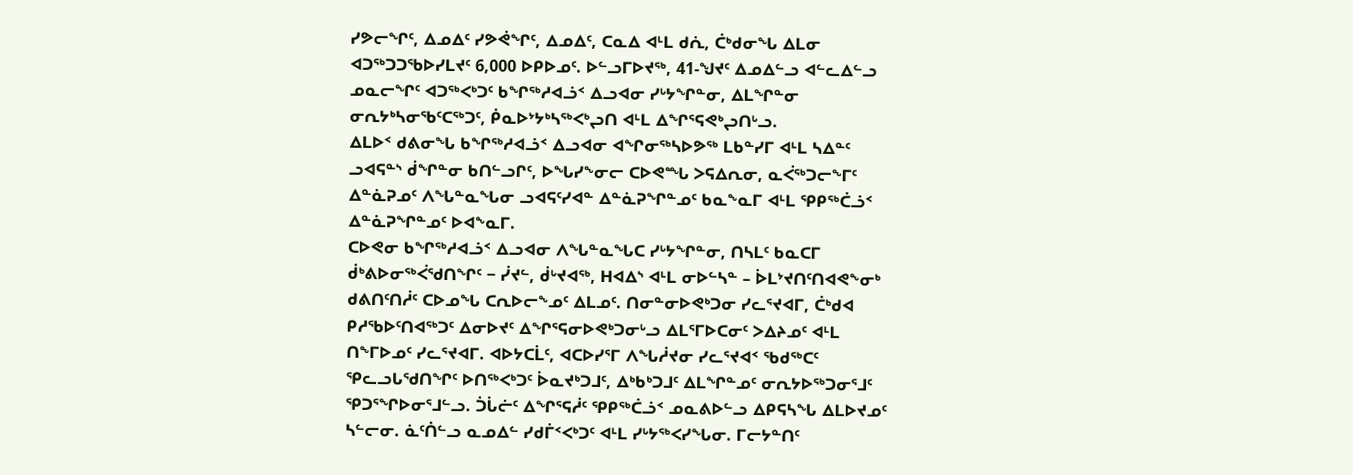ᓯᕗᓕᖏᑦ, ᐃᓄᐃᑦ ᓯᕗᕚᖏᑦ, ᐃᓄᐃᑦ, ᑕᓇᐃ ᐊᒻᒪ ᑯᕇ, ᑖᒃᑯᓂᖓ ᐃᒪᓂ ᐊᑐᖅᑐᑐᖃᐅᓯᒪᔪᑦ 6,000 ᐅᑭᐅᓄᑦ. ᐅᓪᓗᒥᐅᔪᖅ, 41-ᖑᔪᑦ ᐃᓄᐃᓪᓗ ᐊᓪᓚᐃᓪᓗ ᓄᓇᓕᖏᑦ ᐊᑐᖅᐸᒃᑐᑦ ᑲᖏᖅᓱᐊᓘᑉ ᐃᓗᐊᓂ ᓯᒡᔭᖏᓐᓂ, ᐃᒪᖏᓐᓂ ᓂᕆᔭᒃᓴᓂᖃᑦᑕᖅᑐᑦ, ᑮᓇᐅᔾᔭᒃᓴᖅᐸᒃᖢᑎ ᐊᒻᒪ ᐃᖏᕐᕋᕙᒃᖢᑎᒡᓗ.
ᐃᒪᐅᑉ ᑯᕕᓂᖓ ᑲᖏᖅᓱᐊᓘᑉ ᐃᓗᐊᓂ ᐊᖏᓂᖅᓴᐅᕗᖅ ᒪᑲᓐᓯᒥ ᐊᒻᒪ ᓴᐃᓐᑦ ᓗᐊᕋᓐᔅ ᑰᖏᓐᓂ ᑲᑎᓪᓗᒋᑦ, ᐅᖓᓯᖕᓂᓕ ᑕᐅᕙᙵ ᐳᕋᐃᕆᓂ, ᓇᐹᖅᑐᓕᖕᒥᑦ ᐃᓐᓈᕈᓄᑦ ᐱᖓᓐᓇᖓᓂ ᓗᐊᕋᑦᓯᐊᓐ ᐃᓐᓈᕈᖏᓐᓄᑦ ᑲᓇᖕᓇᒥ ᐊᒻᒪ ᕿᑭᖅᑖᓘᑉ ᐃᓐᓈᕈᖏᓐᓄᑦ ᐅᐊᖕᓇᒥ.
ᑕᐅᕙᓂ ᑲᖏᖅᓱᐊᓘᑉ ᐃᓗᐊᓂ ᐱᖓᓐᓇᖓᑕ ᓯᒡᔭᖏᓐᓂ, ᑎᓴᒪᑦ ᑲᓇᑕᒥ ᑰᒃᕕᐅᓂᖅᐹᖁᑎᖏᑦ − ᓰᔪᓪ, ᑰᒡᔪᐊᖅ, ᕼᐊᐃᔅ ᐊᒻᒪ ᓂᐅᓪᓴᓐ – ᐆᒪᔾᔪᑎᑦᑎᐊᕙᖕᓂᒃ ᑯᕕᑎᑦᑎᓲᑦ ᑕᐅᓄᖓ ᑕᕆᐅᓕᖕᓄᑦ ᐃᒪᓄᑦ. ᑎᓂᓐᓂᐅᕙᒃᑐᓂ ᓯᓚᕐᔪᐊᒥ, ᑖᒃᑯᐊ ᑭᓱᖃᐅᑦᑎᐊᖅᑐᑦ ᐃᓂᐅᔪᑦ ᐃᖏᕐᕋᓂᐅᕙᒃᑐᓂᒡᓗ ᐃᒪᕐᒥᐅᑕᓂᑦ ᐳᐃᔨᓄᑦ ᐊᒻᒪ ᑎᖕᒥᐅᓄᑦ ᓯᓚᕐᔪᐊᒥ. ᐊᐅᔭᑕᒫᑦ, ᐊᑕᐅᓯᕐᒥ ᐱᖓᓲᔪᓂ ᓯᓚᕐᔪᐊᑉ ᖃᑯᖅᑕᑦ ᕿᓚᓗᒐᖁᑎᖏᑦ ᐅᑎᖅᐸᒃᑐᑦ ᐆᓇᔪᒃᑐᒧᑦ, ᐃᒃᑲᒃᑐᒧᑦ ᐃᒪᖏᓐᓄᑦ ᓂᕆᔭᐅᖅᑐᓂᕐᒧᑦ ᕿᑐᕐᖏᐅᓂᕐᒧᓪᓗ. ᑑᒑᓖᑦ ᐃᖏᕐᕋᓲᑦ ᕿᑭᖅᑖᓘᑉ ᓄᓇᕕᐅᓪᓗ ᐃᑭᕋᓴᖓ ᐃᒪᐅᔪᓄᑦ ᓴᓪᓕᓂ. ᓈᑦᑏᓪᓗ ᓇᓄᐃᓪ ᓯᑯᒦᑉᐸᒃᑐᑦ ᐊᒻᒪ ᓯᒡᔭᖅᐸᓯᖓᓂ. ᒥᓕᔭᓐᑎᑦ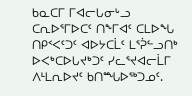ᑲᓇᑕᒥ ᒥᐊᓕᒐᓂᒡᓗ ᑕᕆᐅᕐᒥᐅᑕᑦ ᑎᖕᒥᐊᑦ ᑕᒪᐅᖓ ᑎᑭᑉᐸᑦᑐᑦ ᐊᐅᔭᑕᒫᑦ ᒪᕐᕉᓪᓗᑎᒃ ᐅᐸᒃᑕᐅᒐᔪᒃᑐᑦ ᓯᓚᕐᔪᐊᓕᒫᒥ ᐱᒻᒪᕆᐅᔪᑦ ᑲᑎᙵᐅᖅᑐᓄᑦ.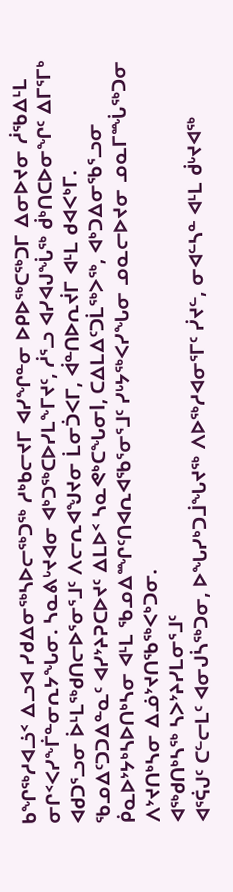ᑲᖏᖅᓱᐊᓘᑉ ᐃᓗᐊ ᓯᑯᐃᓂᖅᓴᐅᓕᖅᑐᖅ ᓱᒃᑲᓕᔪᒥ ᐊᓯᖏᓐᓂ ᐅᑭᐅᖅᑕᖅᑐᒥ ᐃᓂᐅᔪᓂ ᓲᖃᐃᒻᒪ ᓂᒋᑉᐸᓯᖕᒦᓐᓂᕆᔭᖓᓂ. ᓴᓇᕕᒡᔪᐊᓂ ᐊᒃᑐᖅᑕᐅᓯᒪᖕᒥᔪᑦ, ᓲᕐᓗ ᐊᓯᐊᒍᖔᖅ ᑰᒃᑎᑕᐅᓂᖏᑦ ᐃᒥᕐᒥᒃ ᐊᑯᑐᕐᓗᓂ ᐆᒻᒪᖅᑯᑎᓕᐅᕐᓂᕐᒧᑦ ᐱᓕᕆᐊᖑᔪᓂ ᒫᓂᑑᐸᒥ, ᐋᓐᑎᐅᕆᔫᒥ ᐊᒻᒪ ᑯᐊᐸᒃᒥ. ᖃᓄᐃᑦᑐᑐᐃᓐᓇᑦ ᐊᓯᔾᔨᕈᑕᐅᔪᑦ ᐃᒪᐅᑉ ᓴᓇᕙᒃᑕᖓᓂl, ᑕᐃᒪᐃᑦᑐᒫᖅᐳᖅ, ᐊᒃᑐᐃᓂᖃᕐᓗᓂ ᑮᓇᐅᔾᔭᒃᓴᐅᑎᒃᓴᓂ ᐊᒻᒪ ᖃᓄᐃᙱᑦᑎᐊᕆᐊᖃᕐᓂᕐᒧᑦ ᓯᒡᔭᖅᐸᓯᖓᓂ ᓄᓇᓕᐅᔪᓂ ᓄᓇᒥᙶᖅᑐᓂ ᐱᔾᔪᑎᒃᓴᓂ ᐃᓅᔾᔪᑎᖃᖅᐸᒃᑐᓂ.
ᐊᖅᑯᑎᒃᓴᖅ ᓴᐳᔾᔨᓯᒪᓂᕐᒧᑦ
ᐊᕐᕌᒍᑦ ᑕᓪᓕᒪᑦ ᐊᓂᒍᓵᖅᑐᓂ, ᐅᖓᓯᒃᑐᒨᖓᔪᖅ ᐱᐅᖅᓱᐊᓂᕐᒥᑦ ᓰᔪᓪ, ᓂᐊᓪᓴᓐ ᐊᒻᒪ ᑰᒡᔪᐊᖅ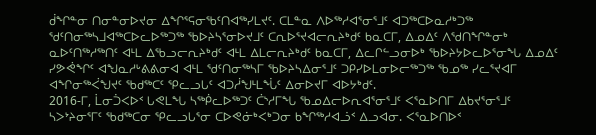ᑰᖏᓐᓂ ᑎᓂᓐᓂᐅᔪᓂ ᐃᖏᕐᕋᓂᖃᑦᑎᐊᖅᓯᒪᔪᑦ. ᑕᒪᓐᓇ ᐱᐅᖅᓱᐊᕐᓂᕐᒧᑦ ᐊᑐᖅᑕᐅᓇᓱᒃᑐᖅ ᖁᑦᑎᓂᖅᓴᒧᐊᖅᑕᐅᓚᐅᖅᑐᖅ ᖃᐅᔨᓴᕐᓂᐅᔪᒧᑦ ᑕᕆᐅᕐᔪᐊᓕᕆᔨᒃᑯᑦ ᑲᓇᑕᒥ, ᐃᓄᐃᑦ ᐱᖁᑎᖏᓐᓂᒃ ᓇᐅᑦᑎᖅᓱᖅᑎᑦ ᐊᒻᒪ ᐃᖃᓗᓕᕆᔨᒃᑯᑦ ᐊᒻᒪ ᐃᒪᓕᕆᔨᒃᑯᑦ ᑲᓇᑕᒥ, ᐃᓚᒋᓪᓗᓂᐅᒃ ᖃᐅᔨᔭᐅᓚᐅᕐᓂᖓ ᐃᓄᐃᑦ ᓯᕗᕚᖏᑦ ᐊᖑᓇᓱᒡᕕᕕᓂᐊ ᐊᒻᒪ ᖁᑦᑎᓂᖅᓴᒥ ᖃᐅᔨᓴᐃᓂᕐᒧᑦ ᑐᑭᓯᐅᒪᓂᐅᓕᖅᑐᖅ ᖃᓄᖅ ᓯᓚᕐᔪᐊᒥ ᐊᖏᓂᖅᐹᖑᔪᑦ ᖃᑯᖅᑕᑦ ᕿᓚᓗᒐᑦ ᐊᑐᓲᖑᒻᒪᖔᑦ ᐃᓂᐅᔪᒥ ᐊᐅᔭᒃᑯᑦ.
2016-ᒥ, ᒫᓂᑑᐸᐅᑉ ᒐᕙᒪᖓ ᓴᖅᑮᓚᐅᖅᑐᑦ ᑖᔅᓱᒥᖓ ᖃᓄᐃᓕᐅᕆᐊᕐᓂᕐᒧᑦ ᐸᕐᓇᐅᑎᒥ ᐃᑲᔪᕐᓂᕐᒧᑦ ᓴᐳᔾᔨᓂᕐᒥᑦ ᖃᑯᖅᑕᓂ ᕿᓚᓗᒐᕐᓂ ᑕᐅᕙᓃᒃᐸᒃᑐᓂ ᑲᖏᖅᓱᐊᓘᑉ ᐃᓗᐊᓂ. ᐸᕐᓇᐅᑎᐅᑉ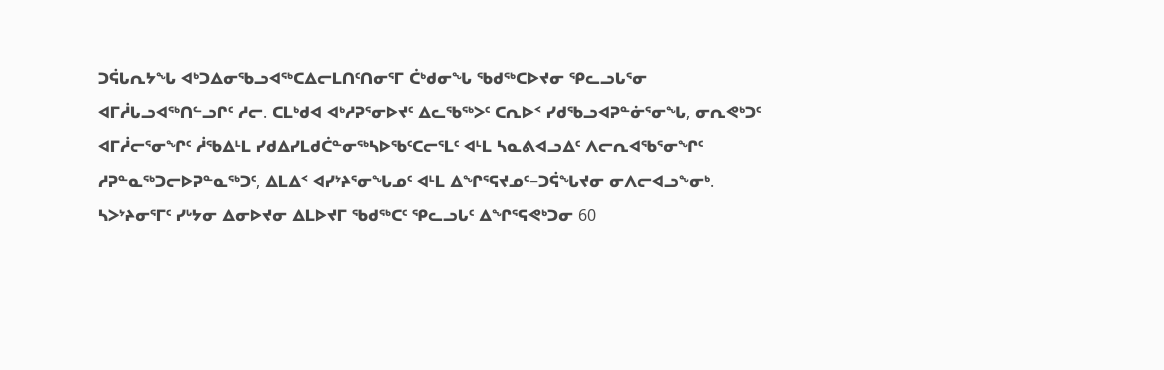ᑐᕌᒐᕆᔭᖓ ᐊᒃᑐᐃᓂᖃᓗᐊᖅᑕᐃᓕᒪᑎᑦᑎᓂᕐᒥ ᑖᒃᑯᓂᖓ ᖃᑯᖅᑕᐅᔪᓂ ᕿᓚᓗᒐᕐᓂ ᐊᒥᓲᒐᓗᐊᖅᑎᓪᓗᒋᑦ ᓱᓕ. ᑕᒪᒃᑯᐊ ᐊᒃᓱᕈᕐᓂᐅᔪᑦ ᐃᓚᖃᖅᐳᑦ ᑕᕆᐅᑉ ᓯᑯᖃᓗᐊᕈᓐᓃᕐᓂᖓ, ᓂᕆᕙᒃᑐᑦ ᐊᒥᓲᓕᕐᓂᖏᑦ ᓲᖃᐃᒻᒪ ᓯᑯᐃᓯᒪᑯᑖᓐᓂᖅᓴᐅᖃᑦᑕᓕᕐᒪᑦ ᐊᒻᒪ ᓴᓇᕕᐊᓗᐃᑦ ᐱᓕᕆᐊᖃᕐᓂᖏᑦ ᓱᕈᓐᓇᖅᑐᓕᐅᕈᓐᓇᖅᑐᑦ, ᐃᒪᐃᑉ ᐊᓯᔾᔨᕐᓂᖓᓄᑦ ᐊᒻᒪ ᐃᖏᕐᕋᔪᓄᑦ−ᑐᕌᖓᔪᓂ ᓂᐱᓕᐊᓗᖕᓂᒃ. ᓴᐳᔾᔨᓂᕐᒥᑦ ᓯᒡᔭᓂ ᐃᓂᐅᔪᓂ ᐃᒪᐅᔪᒥ ᖃᑯᖅᑕᑦ ᕿᓚᓗᒐᑦ ᐃᖏᕐᕋᕙᒃᑐᓂ 60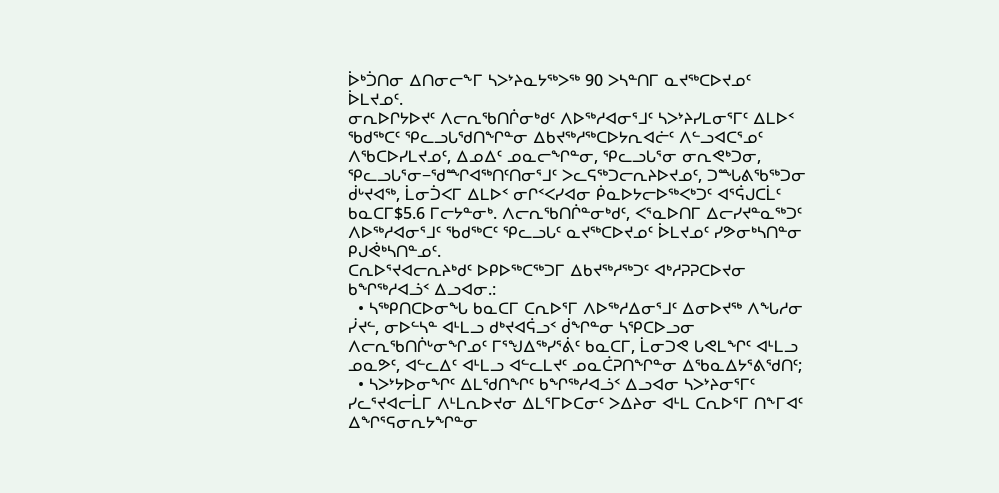ᐆᒃᑑᑎᓂ ᐃᑎᓂᓕᖕᒥ ᓴᐳᔾᔨᓇᔭᖅᐳᖅ 90 ᐳᓴᓐᑎᒥ ᓇᔪᖅᑕᐅᔪᓄᑦ ᐆᒪᔪᓄᑦ.
ᓂᕆᐅᒋᔭᐅᔪᑦ ᐱᓕᕆᖃᑎᒌᓂᒃᑯᑦ ᐱᐅᖅᓱᐊᓂᕐᒧᑦ ᓴᐳᔾᔨᓯᒪᓂᕐᒥᑦ ᐃᒪᐅᑉ ᖃᑯᖅᑕᑦ ᕿᓚᓗᒐᖁᑎᖏᓐᓂ ᐃᑲᔪᖅᓱᖅᑕᐅᔭᕆᐊᓖᑦ ᐱᓪᓗᐊᑕᕐᓄᑦ ᐱᖃᑕᐅᓯᒪᔪᓄᑦ, ᐃᓄᐃᑦ ᓄᓇᓕᖏᓐᓂ, ᕿᓚᓗᒐᕐᓂ ᓂᕆᕙᒃᑐᓂ, ᕿᓚᓗᒐᕐᓂ−ᖁᙱᐊᖅᑎᑦᑎᓂᕐᒧᑦ ᐳᓚᕋᖅᑐᓕᕆᔨᐅᔪᓄᑦ, ᑐᙵᕕᖃᖅᑐᓂ ᑰᒡᔪᐊᖅ, ᒫᓂᑑᐸᒥ ᐃᒪᐅᑉ ᓂᒋᑉᐸᓯᐊᓂ ᑮᓇᐅᔭᓕᐅᖅᐸᒃᑐᑦ ᐊᕐᕌᒍᑕᒫᑦ ᑲᓇᑕᒥ$5.6 ᒥᓕᔭᓐᓂᒃ. ᐱᓕᕆᖃᑎᒌᓐᓂᒃᑯᑦ, ᐸᕐᓇᐅᑎᒥ ᐃᓕᓯᔪᓐᓇᖅᑐᑦ ᐱᐅᖅᓱᐊᓂᕐᒧᑦ ᖃᑯᖅᑕᑦ ᕿᓚᓗᒐᑦ ᓇᔪᖅᑕᐅᔪᓄᑦ ᐆᒪᔪᓄᑦ ᓯᕗᓂᒃᓴᑎᓐᓂ ᑭᒍᕚᒃᓴᑎᓐᓄᑦ.
ᑕᕆᐅᕐᔪᐊᓕᕆᔨᒃᑯᑦ ᐅᑭᐅᖅᑕᖅᑐᒥ ᐃᑲᔪᖅᓱᖅᑐᑦ ᐊᒃᓱᕈᕈᑕᐅᔪᓂ ᑲᖏᖅᓱᐊᓘᑉ ᐃᓗᐊᓂ.:
  • ᓴᖅᑭᑎᑕᐅᓂᖓ ᑲᓇᑕᒥ ᑕᕆᐅᕐᒥ ᐱᐅᖅᓱᐃᓂᕐᒧᑦ ᐃᓂᐅᔪᖅ ᐱᖓᓱᓂ ᓰᔪᓪ, ᓂᐅᓪᓴᓐ ᐊᒻᒪᓗ ᑯᒃᔪᐊᕌᓗᑉ ᑰᖏᓐᓂ ᓴᕿᑕᐅᓗᓂ ᐱᓕᕆᖃᑎᒌᒡᓂᖏᓄᑦ ᒥᕐᖑᐃᖅᓯᕐᕖᑦ ᑲᓇᑕᒥ, ᒫᓂᑐᕙ ᒐᕙᒪᖏᑦ ᐊᒻᒪᓗ ᓄᓇᕗᑦ, ᐊᓪᓚᐃᑦ ᐊᒻᒪᓗ ᐊᓪᓚᒪᔪᑦ ᓄᓇᑖᕈᑎᖏᓐᓂ ᐃᖃᓇᐃᔭᕐᕕᖁᑎᑦ;
  • ᓴᐳᔾᔭᐅᓂᖏᑦ ᐃᒪᖁᑎᖏᑦ ᑲᖏᖅᓱᐊᓘᑉ ᐃᓗᐊᓂ ᓴᐳᔾᔨᓂᕐᒥᑦ ᓯᓚᕐᔪᐊᓕᒫᒥ ᐱᒻᒪᕆᐅᔪᓂ ᐃᒪᕐᒥᐅᑕᓂᑦ ᐳᐃᔨᓂ ᐊᒻᒪ ᑕᕆᐅᕐᒥ ᑎᖕᒥᐊᑦ ᐃᖏᕐᕋᓂᕆᔭᖏᓐᓂ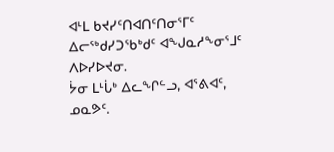ᐊᒻᒪ ᑲᔪᓯᑦᑎᐊᑎᑦᑎᓂᕐᒥᑦ ᐃᓕᖅᑯᓯᑐᖃᒃᑯᑦ ᐊᖑᓇᓱᖕᓂᕐᒧᑦ ᐱᐅᓯᐅᔪᓂ.
ᔮᓂ ᒪᒻᒑᒃ ᐃᓚᖏᓪᓗ, ᐊᕐᕕᐊᑦ, ᓄᓇᕗᑦ.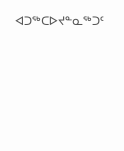ᐊᑐᖅᑕᐅᔪᓐᓇᖅᑐᑦ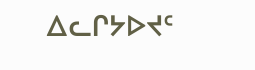ᐃᓚᒋᔭᐅᔪᑦ